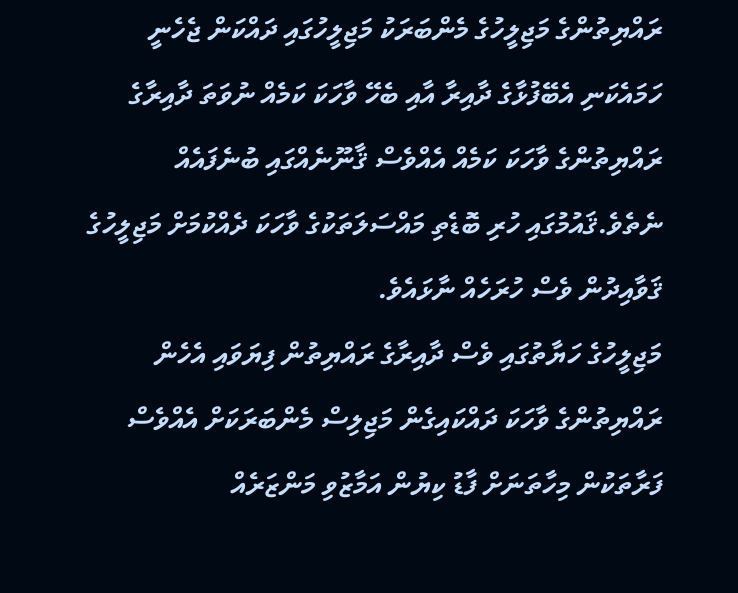ރައްޔިތުންގެ މަޖިލީހުގެ މެންބަރަކު މަޖިލީހުގައި ދައްކަން ޖެހެނީ ހަމައެކަނި އެބޭފުޅާގެ ދާއިރާ އާއި ބެހޭ ވާހަކަ ކަމެއް ނުވަތަ ދާއިރާގެ ރައްޔިތުންގެ ވާހަކަ ކަމެއް އެއްވެސް ޤާނޫނެއްގައި ބުނެފައެއް ނެތެވެ.ޤައުމުގައި ހުރި ބޮޑެތި މައްސަލަތަކުގެ ވާހަކަ ދެއްކުމަށް މަޖިލީހުގެ ޤަވާއިދުން ވެސް ހުރަހެއް ނާޅައެވެ.
މަޖިލީހުގެ ހަޔާތުގައި ވެސް ދާއިރާގެ ރައްޔިތުން ފިޔަވައި އެހެން ރައްޔިތުންގެ ވާހަކަ ދައްކައިގެން މަޖިލިސް މެންބަރަކަށް އެއްވެސް ފަރާތަކުން މިހާތަނަށް ފާޑު ކިޔުން އަމާޒުވި މަންޒަރެއް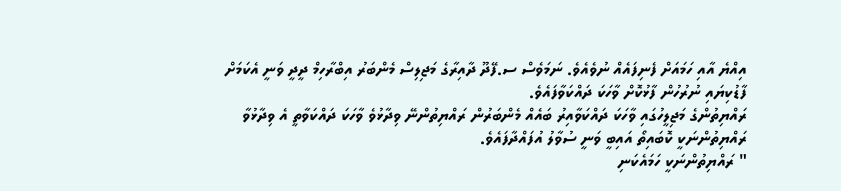އިއްޔެ އާއި ހަމައަށް ފެނިފައެއް ނުވެއެވެ. ނަމަވެސް ސ.ފޭދޫ ދާއިރާގެ މަޖިލިސް މެންބަރު އިބްރާހިމް ދީދީ ވަނީ އެކަމަށް ފާޑުކިޔައި ނުރުހުން ފާޅުކޮށް ވާހަކަ ދައްކަވާފައެވެ.
ރައްޔިތުންގެ މަޖިލީހުގައި ވާހަކަ ދައްކަވާއިރު ބައެއް މެންބަރުން ރައްޔިތުންނޭ ވިދާޅުވެ ވާހަކަ ދައްކަވާތީ އެ ވިދާޅުވާ ރައްޔިތުންނަކީ ކޮބައިތޯ އައިބީ ވަނީ ސުވާލު އުފައްދާފައެވެ.
" ރައްޔިތުންނަކީ ހަމައެކަނި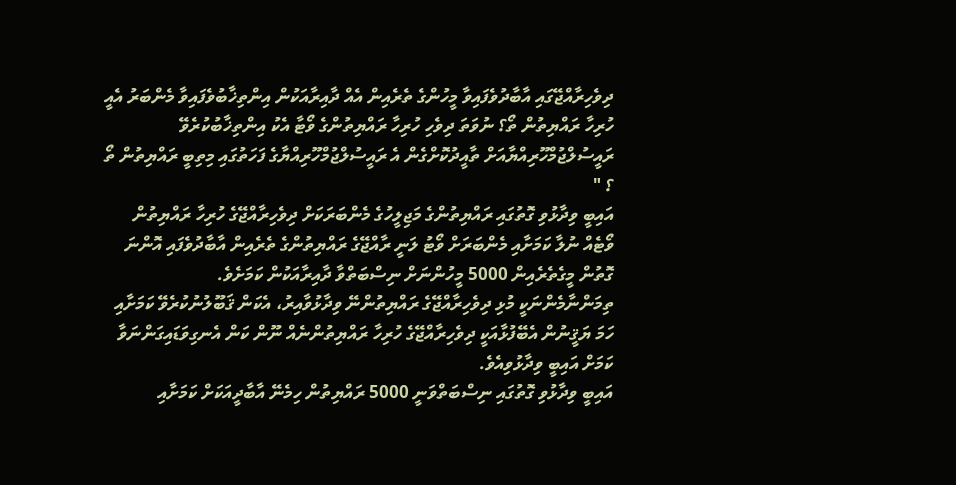ދިވެހިރާއްޖޭގައި އާބާދުވެފައިވާ މީހުންގެ ތެރެއިން އެއް ދާއިރާއަކުން އިންތިޚާބުވެފައިވާ މެންބަރު އެއީ ހުރިހާ ރައްޔިތުން ތޯ؟ ނުވަތަ ދިވެހި ހުރިހާ ރައްޔިތުންގެ ވޯޓާ އެކު އިންތިޚާބުކުރެވޭ ރައީސުލްޖުމްހޫރިއްޔާއަށް ތާއީދުކޮށްގެން އެ ރައީސުލްޖުމްހޫރިއްޔާގެ ފަހަތުގައި މިތިބީ ރައްޔިތުން ތޯ ؟ "
އައިބީ ވިދާޅުވި ގޮތުގައި ރައްޔިތުންގެ މަޖިލީހުގެ މެންބަރަކަށް ދިވެހިރާއްޖޭގެ ހުރިހާ ރައްޔިތުން ވޯޓެއް ނުލާ ކަމަށާއި މެންބަރަށް ވޯޓު ލަނީ ރާއްޖޭގެ ރައްޔިތުންގެ ތެރެއިން އާބާދުވެފައި އޮންނަ ގޮތުން މީގެތެރެއިން 5000 މީހުންނަށް ނިސްބަތްވާ ދާއިރާއަކުން ކަމަށެވެ.
ތިމަންނާމެންނަކީ މުޅި ދިވެހިރާއްޖޭގެ ރައްޔިތުންނޭ ވިދާޅުވާއިރު، އެކަން ޤަބޫލުނުކުރެވޭ ކަމަށާއި ހަމަ ޔަޤީނުން އެބޭފުޅާއަކީ ދިވެހިރާއްޖޭގެ ހުރިހާ ރައްޔިތުންނެއް ނޫން ކަން އެނގިވަޑައިގަންނަވާ ކަމަށް އައިބީ ވިދާޅުވިއެވެ.
އައިބީ ވިދާޅުވި ގޮތުގައި ނިސްބަތްވަނީ 5000 ރައްޔިތުން ހިމެނޭ އާބާދީއަކަށް ކަމަށާއި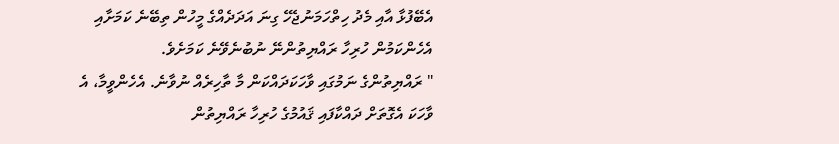އެބޭފުޅާ އާއި މެދު ހިތްހަމަނުޖެހޭ ގިނަ އަދަދެއްގެ މީހުން ތިބޭނެ ކަމަށާއި އެހެންކަމުން ހުރިހާ ރައްޔިތުންނޭ ނުބުނެވޭނެ ކަމަށެވެ.
" ރައްޔިތުންގެ ނަމުގައި ވާހަކަދައްކަން މާ ތާހިރެއް ނުވާނެ. އެހެންވީމާ، އެ ވާހަކަ އެގޮތަށް ދައްކާފައި ޤައުމުގެ ހުރިހާ ރައްޔިތުން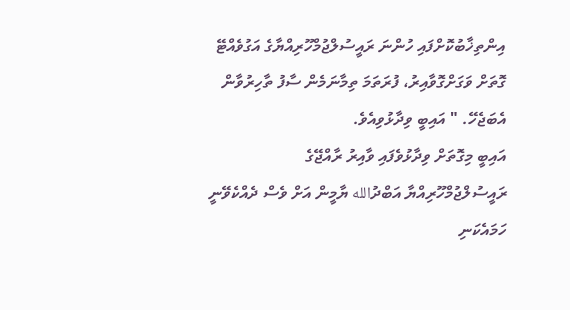އިންތިޚާބުކޮށްފައި ހުންނަ ރައީސުލްޖުމްހޫރިއްޔާގެ އަގުވެއްޓޭ ގޮތަށް ވަގަށްގޮވާއިރު، ފުރަތަމަ ތިމާނަމެން ސާފު ތާހިރުވާން އެބަޖެހޭ. " އައިބީ ވިދާޅުވިއެވެ.
އައިބީ މިގޮތަށް ވިދާޅުވެފައި ވާއިރު ރާއްޖޭގެ ރައީސުލްޖުމްހޫރިއްޔާ އަބްދުالله ޔާމީން އަށް ވެސް ދެއްކެވޭނީ ހަމައެކަނި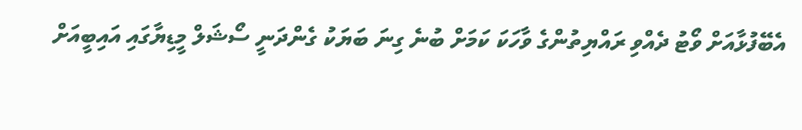އެބޭފުޅާއަށް ވޯޓު ދެއްވި ރައްޔިތުންގެ ވާހަކަ ކަމަށް ބުނެ ގިނަ ބަޔަކު ގެންދަނީ ސޯޝަލް މީޑިޔާގައި އައިބީއަށް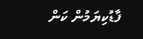ފާޑުކިޔަމުން ކަން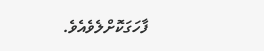ފާހަގަކޮށްލެވެއެވެ.